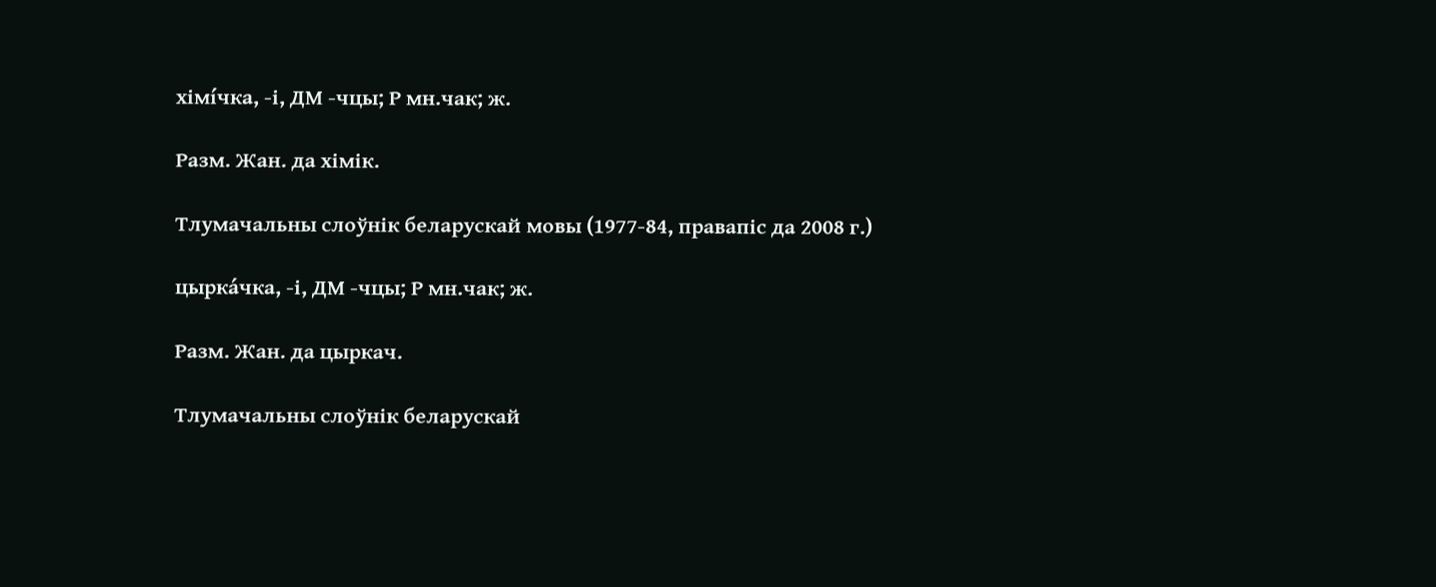хімі́чка, ‑і, ДМ ‑чцы; Р мн.чак; ж.

Разм. Жан. да хімік.

Тлумачальны слоўнік беларускай мовы (1977-84, правапіс да 2008 г.)

цырка́чка, ‑і, ДМ ‑чцы; Р мн.чак; ж.

Разм. Жан. да цыркач.

Тлумачальны слоўнік беларускай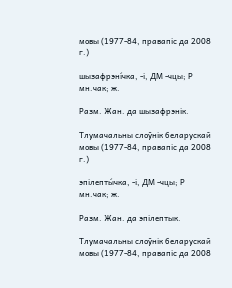мовы (1977-84, правапіс да 2008 г.)

шызафрэні́чка, ‑і, ДМ ‑чцы; Р мн.чак; ж.

Разм. Жан. да шызафрэнік.

Тлумачальны слоўнік беларускай мовы (1977-84, правапіс да 2008 г.)

эпілепты́чка, ‑і, ДМ ‑чцы; Р мн.чак; ж.

Разм. Жан. да эпілептык.

Тлумачальны слоўнік беларускай мовы (1977-84, правапіс да 2008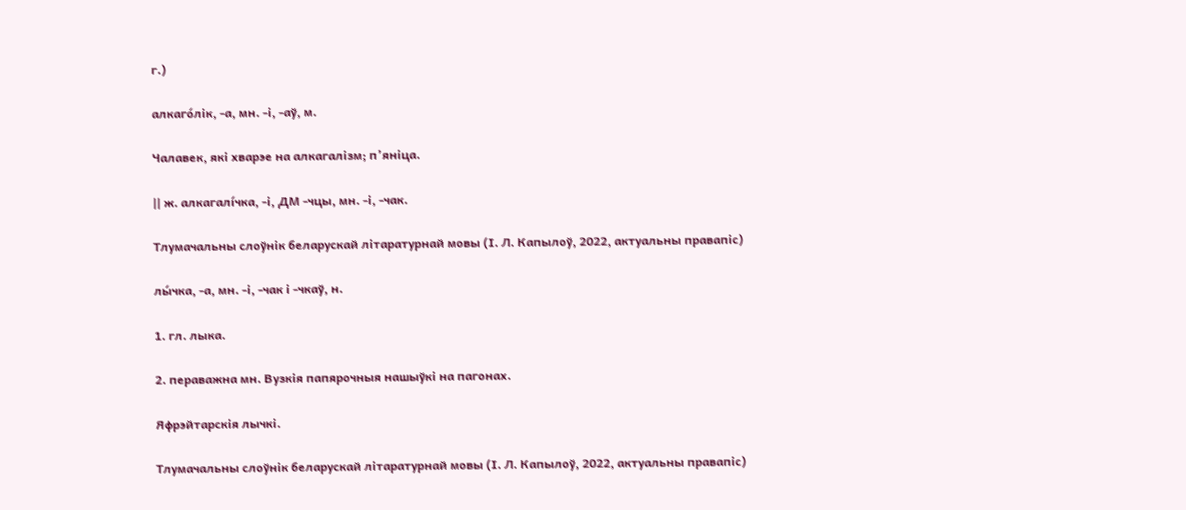г.)

алкаго́лік, -а, мн. -і, -аў, м.

Чалавек, які хварэе на алкагалізм; п’яніца.

|| ж. алкагалі́чка, -і, ДМ -чцы, мн. -і, -чак.

Тлумачальны слоўнік беларускай літаратурнай мовы (І. Л. Капылоў, 2022, актуальны правапіс)

лы́чка, -а, мн. -і, -чак і -чкаў, н.

1. гл. лыка.

2. пераважна мн. Вузкія папярочныя нашыўкі на пагонах.

Яфрэйтарскія лычкі.

Тлумачальны слоўнік беларускай літаратурнай мовы (І. Л. Капылоў, 2022, актуальны правапіс)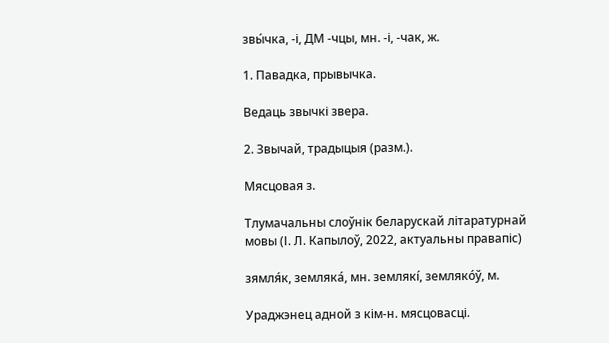звы́чка, -і, ДМ -чцы, мн. -і, -чак, ж.

1. Павадка, прывычка.

Ведаць звычкі звера.

2. Звычай, традыцыя (разм.).

Мясцовая з.

Тлумачальны слоўнік беларускай літаратурнай мовы (І. Л. Капылоў, 2022, актуальны правапіс)

зямля́к, земляка́, мн. землякі́, земляко́ў, м.

Ураджэнец адной з кім-н. мясцовасці.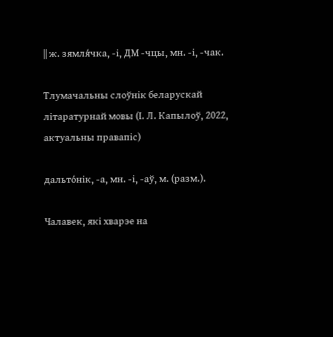|| ж. зямля́чка, -і, ДМ -чцы, мн. -і, -чак.

Тлумачальны слоўнік беларускай літаратурнай мовы (І. Л. Капылоў, 2022, актуальны правапіс)

дальто́нік, -а, мн. -і, -аў, м. (разм.).

Чалавек, які хварэе на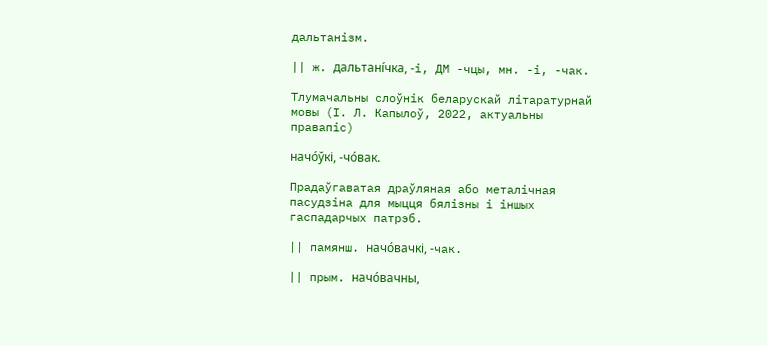дальтанізм.

|| ж. дальтані́чка, -і, ДМ -чцы, мн. -і, -чак.

Тлумачальны слоўнік беларускай літаратурнай мовы (І. Л. Капылоў, 2022, актуальны правапіс)

начо́ўкі, -чо́вак.

Прадаўгаватая драўляная або металічная пасудзіна для мыцця бялізны і іншых гаспадарчых патрэб.

|| памянш. начо́вачкі, -чак.

|| прым. начо́вачны,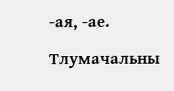-ая, -ае.

Тлумачальны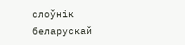слоўнік беларускай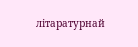літаратурнай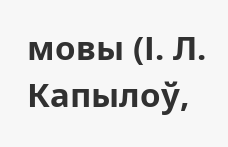мовы (І. Л. Капылоў,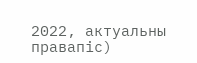2022, актуальны правапіс)